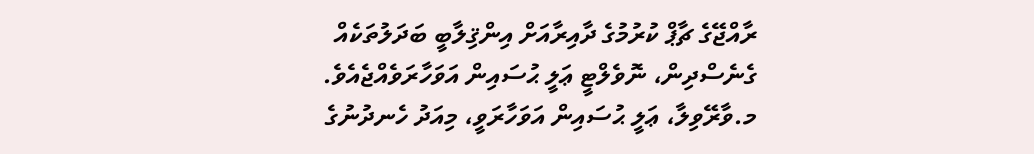ރާއްޖޭގެ ޗާޕް ކުރުމުގެ ދާއިރާއަށް އިންޤިލާބީ ބަދަލުތަކެއް ގެނެސްދިން، ނޮވެލްޓީ ޢަލީ ޙުސައިން އަވަހާރަވެއްޖެއެވެ.
މ.ވާރޭވިލާ، ޢަލީ ޙުސައިން އަވަހާރަވީ، މިއަދު ހެނދުނުގެ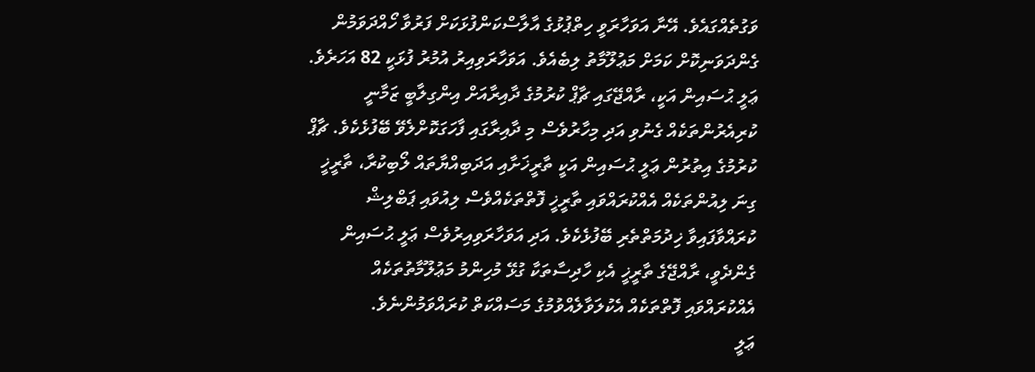ވަގުތެއްގައެވެ. އޭނާ އަވަހާރަވީ ހިތްޕުޅުގެ އާލާސްކަންފުޅަކަށް ފަރުވާ ހޯއްދަވަމުން ގެންދަވަނިކޮށް ކަމަށް މަޢުލޫމާތު ލިބެއެވެ. އަވަހާރަވިއިރު އުމުރު ފުޅަކީ 82 އަހަރެވެ.
ޢަލީ ޙުސައިން އަކީ، ރާއްޖޭގައި ޗާޕް ކުރުމުގެ ދާއިރާއަށް އިންގިލާބީ ޒަމާނީ ކުރިއެރުންތަކެއް ގެނުވި އަދި މިހާރުވެސް މި ދާއިރާގައި ފާހަގަކޮށްލެވޭ ބޭފުޅެކެވެ. ޗާޕް ކުރުމުގެ އިތުރުން ޢަލީ ޙުސައިން އަކީ ތާރީޚަށާއި އަދަބިއްޔާތައް ލޯބިކުރާ، ތާރީޚީ ގިނަ ލިއުންތަކެއް އެއްކުރައްވައި ތާރީޚީ ފޮތްތަކެއްވެސް ލިއުވައި ޕަބްލިޝް ކުރައްވާފައިވާ ޚިދުމަތްތެރި ބޭފުޅެކެވެ. އަދި އަވަހާރަވިއިރުވެސް ޢަލީ ޙުސައިން ގެންދެވީ، ރާއްޖޭގެ ތާރީޚީ އެކި ހާދިސާތަކާ ގުޅޭ މުހިންމު މަޢުލޫމާތުތަކެއް އެއްކުރައްވައި ފޮތްތަކެއް އެކުލަވާލެއްވުމުގެ މަސައްކަތް ކުރައްވަމުންނެވެ.
ޢަލީ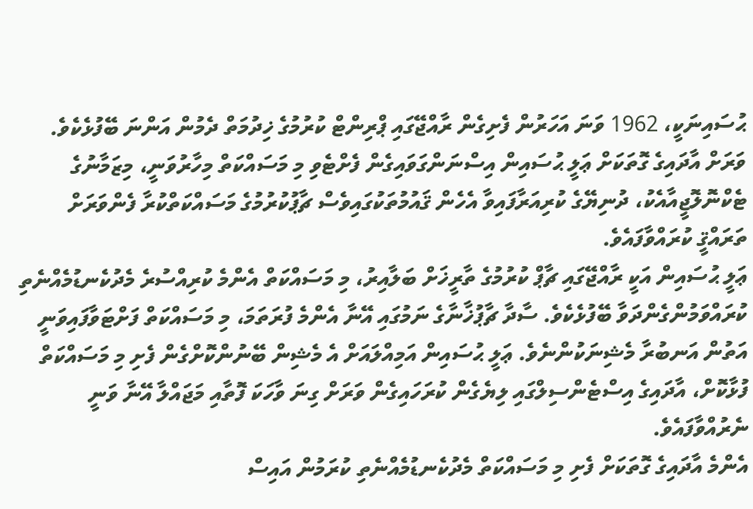ޙުސައިނަކީ، 1962 ވަނަ އަހަރުން ފެށިގެން ރާއްޖޭގައި ޕްރިންޓް ކުރުމުގެ ޚިދުމަތް ދެމުން އަންނަ ބޭފުޅެކެވެ. ވަރަށް އާދައިގެ ގޮތަކަށް ޢަލީ ޙުސައިން އިސްނަންގަވައިގެން ފެށްޓެވި މި މަސައްކަތް މިހާރުވަނީ، މިޒަމާނުގެ ޓެކްނޮލޮޖީއާއެކު، ދުނިޔޭގެ ކުރިއަރާފައިވާ އެހެން ޤައުމުތަކުގައިވެސް ޗާޕުކުރުމުގެ މަސައްކަތްކުރާ ފެންވަރަށް ތަރައްޤީ ކުރައްވާފައެވެ.
ޢަލީ ޙުސައިން އަކީ ރާއްޖޭގައި ޗާޕް ކުރުމުގެ ތާރީޚަށް ބަލާއިރު، މި މަސައްކަތް އެންމެ ކުރިއްސުރެ މެދުކެނޑުމެއްނެތި ކުރައްވަމުންގެންދަވާ ބޭފުޅެކެވެ. ސާދާ ޗާޕުޚާނާގެ ނަމުގައި އޭނާ އެންމެ ފުރަތަމަ، މި މަސައްކަތް ފަށްޓަވާފައިވަނީ އަތުން އަނބުރާ މެޝިނަކުންނެވެ. ޢަލީ ޙުސައިން އަމިއްލައަށް އެ މެޝިން ބޭނުންކޮށްގެން ފެށި މި މަސައްކަތް ފުޅާކޮށް، އާދައިގެ އިސްޓެންސިލްގައި ލިޔެގެން ކުރަހައިގެން ވަރަށް ގިނަ ވާހަކަ ފޮތާއި މަޖައްލާ އޭނާ ވަނީ ނެރުއްވާފައެވެ.
އެންމެ އާދައިގެ ގޮތަކަށް ފެށި މި މަސައްކަތް މެދުކެނޑުމެއްނެތި ކުރަމުން އައިސް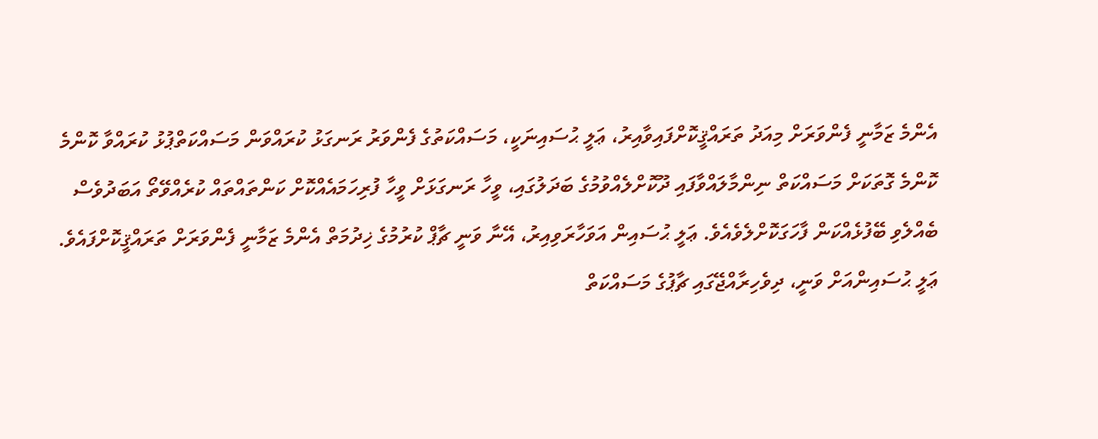އެންމެ ޒަމާނީ ފެންވަރަށް މިއަދު ތަރައްޤީކޮށްފައިވާއިރު، ޢަލީ ޙުސައިނަކީ، މަސައްކަތުގެ ފެންވަރު ރަނގަޅު ކުރައްވަން މަސައްކަތްޕުޅު ކުރައްވާ ކޮންމެ ކޮންމެ ގޮތަކަށް މަސައްކަތް ނިންމާލައްވާފައި ދޫކޮށްލެއްވުމުގެ ބަދަލުގައި، ވީހާ ރަނގަޅަށް ވީހާ ފުރިހަމައެއްކޮށް ކަންތައްތައް ކުރެއްވޭތޯ އަބަދުވެސް ބެއްލެވި ބޭފުޅެއްކަން ފާހަގަކޮށްލެވެއެވެ. ޢަލީ ޙުސައިން އަވަހާރަވިއިރު، އޭނާ ވަނީ ޗާޕް ކުރުމުގެ ޚިދުމަތް އެންމެ ޒަމާނީ ފެންވަރަށް ތަރައްޤީކޮށްފައެވެ.
ޢަލީ ޙުސައިންއަށް ވަނީ، ދިވެހިރާއްޖޭގައި ޗާޕުގެ މަސައްކަތް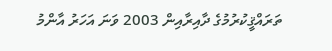ތަރައްޤީކުރުމުގެ ދާއިރާއިން 2003 ވަނަ އަހަރު އާންމު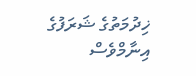ޚިދުމަތުގެ ޝަރަފުގެ އިނާމްވެސް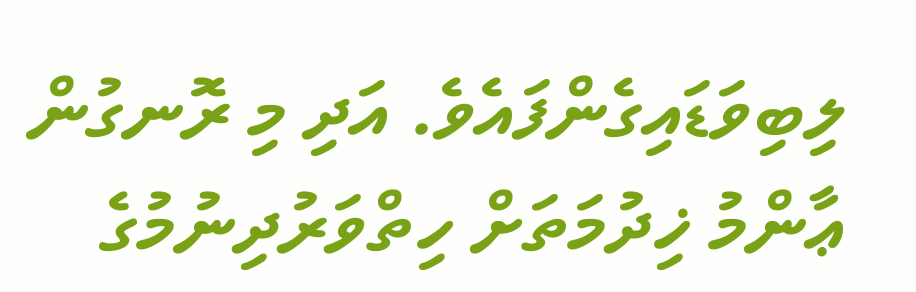ލިބިވަޑައިގެންފައެވެ. އަދި މި ރޮނގުން ޢާންމު ޚިދުމަތަށް ހިތްވަރުދިނުމުގެ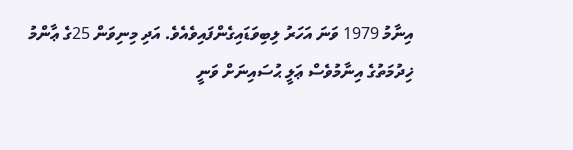އިނާމު 1979 ވަނަ އަހަރު ލިބިވަޑައިގެންފައިވެއެވެ. އަދި މިނިވަން 25ގެ ޢާންމު ޚިދުމަތުގެ އިނާމުވެސް ޢަލީ ޙުސައިނަށް ވަނީ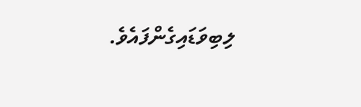ލިބިވަޑައިގެންފައެވެ.